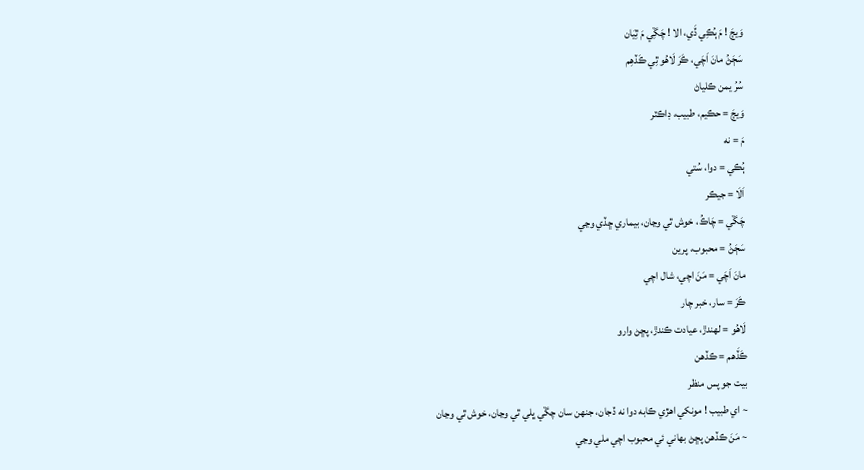وَيڄَ ! مَ ٻُڪِي ڏَي، الا ! چَڱِي مَ ٿِيَان
سَڄَڻُ مانَ اَچَي، ڪَرَ لَاهُو ٿِي ڪَڏهِم
سُرُ يمن ڪلياڻ
وَيڄَ = حڪيم، طبيب، ڊاڪٽر
مَ = نه
ٻُڪي = دوا، سُتي
اَلَا = جيڪر
چَڱي = چَاڪُ، خوش ٿي وڃان، بيماري ڇڏي وڃي
سَڄَڻُ = محبوب، پرين
مانَ اَچَي = مَنَ اچي، شال اچي
ڪَرَ = سار، خبر چار
لَاهُو = لهندڙ، عيادت ڪندڙ، پڇڻ وارو
ڪَڏَهم = ڪڏهن
بيت جو پس منظر
~ اي طبيب ! مونکي اهڙي ڪابه دوا نه ڏجان، جنهن سان چڱي ڀلي ٿي وڃان، خوش ٿي وڃان
~ مَنَ ڪڏهن پڇڻ بهاني ئي محبوب اچي ملي وڃي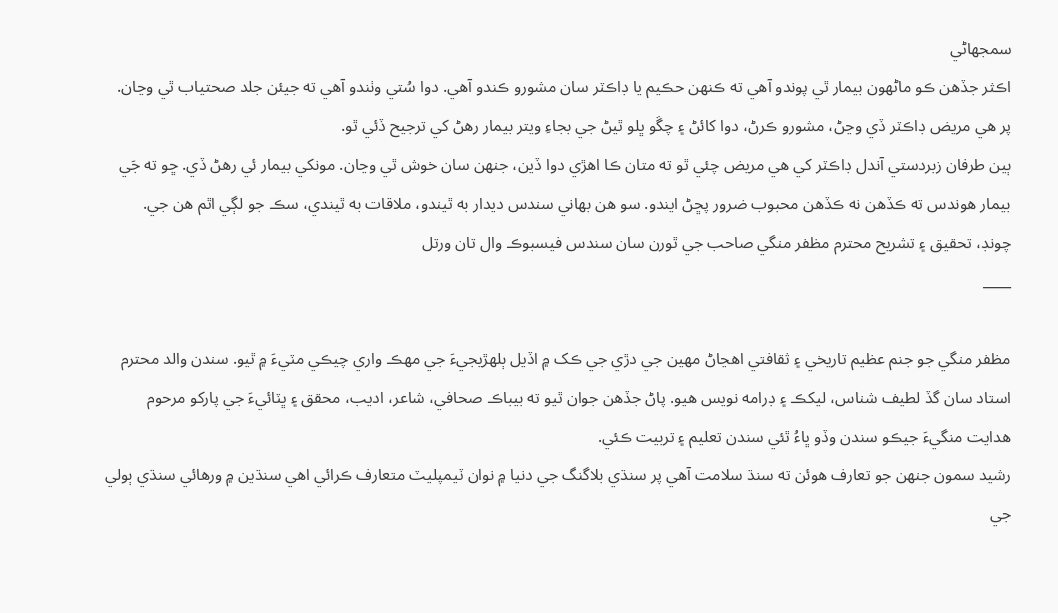سمجهاڻي
اڪثر جڏهن ڪو ماڻهون بيمار ٿي پوندو آهي ته ڪنهن حڪيم يا ڊاڪٽر سان مشورو ڪندو آهي. دوا سُتي وٺندو آهي ته جيئن جلد صحتياب ٿي وڃان. پر هي مريض ڊاڪٽر ڏي وڃڻ، مشورو ڪرڻ، دوا کائڻ ۽ چڱو ڀلو ٿيڻ جي بجاءِ ويتر بيمار رهڻ کي ترجيح ڏئي ٿو.
ٻين طرفان زبردستي آندل ڊاڪٽر کي هي مريض چئي ٿو ته متان ڪا اهڙي دوا ڏين، جنهن سان خوش ٿي وڃان. مونکي بيمار ئي رهڻ ڏي. ڇو ته جَي بيمار هوندس ته ڪڏهن نه ڪڏهن محبوب ضرور پڇڻ ايندو. سو هن بهاني سندس ديدار به ٿيندو، ملاقات به ٿيندي، سڪ جو لڳي اٿم هن جي.
چونڊ، تحقيق ۽ تشريح محترم مظفر منگي صاحب جي ٿورن سان سندس فيسبوڪ وال تان ورتل
____

مظفر منگي جو جنم عظيم تاريخي ۽ ثقافتي اهڃاڻ مهين جي دڙي جي ڪک ۾ اڏيل ٻلهڙيجيءَ جي مهڪ واري چيڪي مٽيءَ ۾ ٿيو. سندن والد محترم استاد سان گڏ لطيف شناس، ليکڪ ۽ ڊرامه نويس هيو. پاڻ جڏهن جوان ٿيو ته بيباڪ صحافي، شاعر، اديب، محقق ۽ ڀٽائيءَ جي پارکو مرحوم هدايت منگيءَ جيڪو سندن وڏو ڀاءُ ٿئي سندن تعليم ۽ تربيت ڪئي.
رشيد سمون جنهن جو تعارف هوئن ته سنڌ سلامت آهي پر سنڌي بلاگنگ جي دنيا ۾ نوان ٽيمپليٽ متعارف ڪرائي اهي سنڌين ۾ ورهائي سنڌي ٻولي جي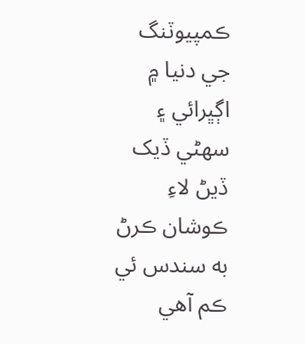ڪمپيوٽنگ جي دنيا ۾ اڳڀرائي ۽ سهڻي ڏيک ڏيڻ لاءِ ڪوشان ڪرڻ به سندس ئي ڪم آهي